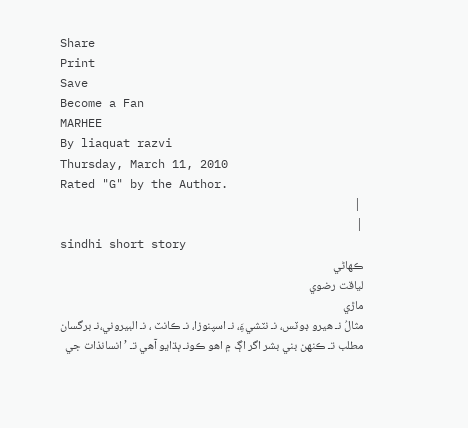Share
Print
Save
Become a Fan
MARHEE
By liaquat razvi
Thursday, March 11, 2010
Rated "G" by the Author.
 |
|
sindhi short story
ڪھاڻي
لياقت رضوي
ماڙي
مثالُ نـ ھيرو ڊوٽس، نـ نٽشيءَِ، نـ اسپنوزا، نـ ڪانٽ ، نـ البيروني،نـ برگسان مطلب تـ ڪنهن بني بشر اگر اڳ ۾ اھو ڪونـ ٻڌايو آھي تـ ’ انسانذات جي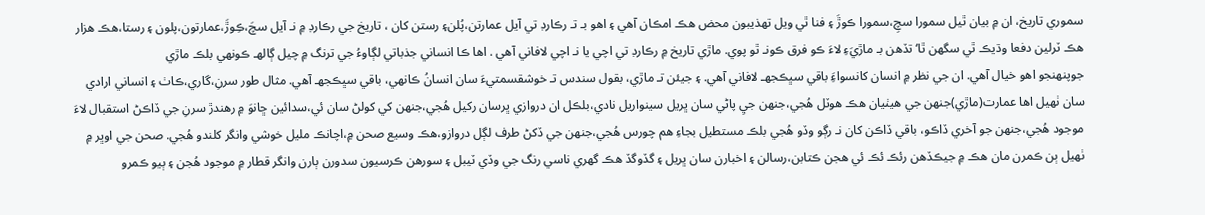سموري تاريخ، ان ۾ بيان ٿيل سمورا سچِ،سمورا ڪوڙَ ۽ فنا ٿي ويل تهذيبون محض ھڪ امڪان آھي ۽ اھو بـ تـ رڪارڊ تي آيل عمارتن،پُلن۽ رستن کان ، تاريخ جي رڪارڊ ۾ نـ آيل سچَ،ڪِوڙَ،عمارتون،پلون ۽ رستا،ھڪ ھزار ھڪ ٽرلين دفعا وڌيڪ ٿي سگھن ٿا‘ تڏھن بـ ماڙيَءِ لاءَ ڪو فرق ڪونـ ٿو پوي. ماڙي تاريخ ۾ رڪارڊ تي اچي يا نـ اچي لافاني آھي . اھا ڪا انساني جذباتي لڳاوءُ جي ترنگ ۾ چيل ڳالھـ ڪونھي بلڪ ماڙي
جوپنهنجو اھو خيال آھي. ان جي نظر ۾ انسان کانسواءَِ باقي سڀڪجهـ لافاني آھي. ۽ جيئن تـ ماڙي، بقول سندس تـ خوشقسمتيءَ سان انسانُ ڪانھي، باقي سڀڪجھـ آھي. مثال طور سرنِ،گاري،ڪاٺ ۽ انساني ارادي سان ٺھيل اھا عمارت(ماڙي)جنھن جي ھيٺيان ھڪ ھوٽل ھُجي،جنهن جيِ پاڻي سان ڀريل سينواريل نادي،بلڪل ان دروازي ڀرسان رکيل ھُجي،جنهن کي کولڻ سان ئي،سدائين ڇانوَ ۾ رھندڙ سرنِ جي ڏاڪڻ استقبال لاءَ موجود ھُجي،جنهن جو آخري ڏاڪو، باقي ڏاڪن کان نـ رڳو وڏو ھُجي بلڪ مستطيل بجاءِ ھم چورس ھُجي،جنهن جي ڏکڻ طرف لڳل دروازو،ھڪ وسيع صحن ۾،اچانڪ مليل خوشي وانگر کلندو ھُجي. صحن جي اوڀر ۾ ٺھيل ٻن ڪمرن مان ھڪ ۾ جيڪڏھن رئڪ ئڪ ئي ھجن ڪتابن،رسالن ۽ اخبارن سان ڀريل ۽ گڏوگڏ ھڪ گهري ناسي رنگ جي وڏي ٽيبل ۽ سورھن ڪرسيون سدورن ٻارن وانگر قطار ۾ موجود ھُجن ۽ ٻيو ڪمرو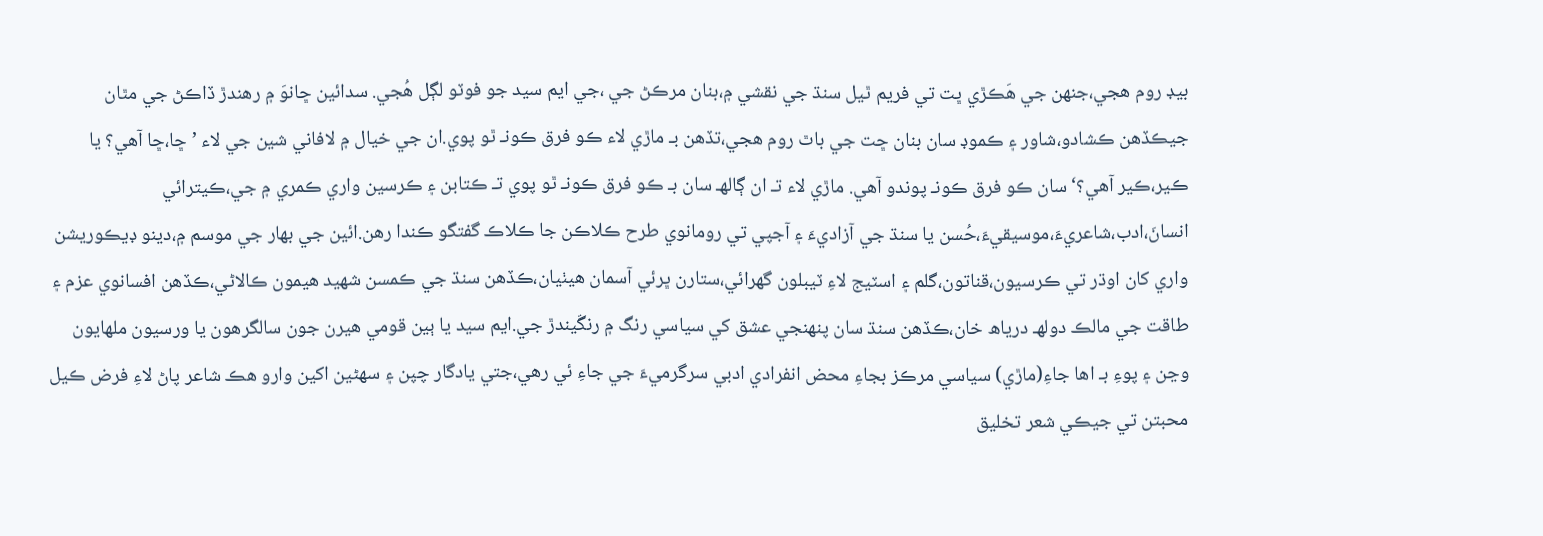بيڊ روم ھجي،جنهن جي ھَڪڙي ڀت تي فريم ٿيل سنڌ جي نقشي ۾،بنان مرڪڻ جي ،جي ايم سيد جو فوٽو لڳل ھُجي. سدائين ڇانوَ ۾ رھندڙ ڏاڪڻ جي مٿان جيڪڏھن ڪشادو،شاور ۽ ڪموڊ سان بنان ڇت جي باٿ روم ھجي،تڏھن بـ ماڙي لاء ڪو فرق ڪونـ ٿو پوي.ان جي خيال ۾ لافاني شين جي لاء ’ڇا،ڇا آھي؟ يا ڪير،ڪير آھي؟‘سان ڪو فرق ڪونـ پوندو آھي. ماڙي لاء تـ ان ڳالهـ سان بـ ڪو فرق ڪونـ ٿو پوي تـ ڪتابن ۽ ڪرسين واري ڪمري ۾ جي،ڪيترائي انسانَ،ادب،شاعريءَ،موسيقيءَ،حُسن يا سنڌ جي آزاديءَ ۽ آجپي تي رومانوي طرح ڪلاڪن جا ڪلاڪ گفتگو ڪندا رھن.ائين جي بهار جي موسم ۾،دينو ڊيڪوريشن واري کان اوڌر تي ڪرسيون،قناتون،گلم ۽ اسٽيج لاءِ ٽيبلون گهرائي،ستارن ڀرئي آسمان ھيٺيان،ڪڏھن سنڌ جي ڪمسن شهيد ھيمون ڪالاڻي،ڪڏھن افسانوي عزم ۽ طاقت جي مالڪ دولهـ درياھ خان،ڪڏھن سنڌ سان پنهنجي عشق کي سياسي رنگ ۾ رنڱيندڙ جي.ايم سيد يا ٻين قومي ھيرن جون سالگرھون يا ورسيون ملهايون وڃن ۽ پوءِ بـ اھا جاءِ(ماڙي) سياسي مرڪز بجاءِ محض انفرادي ادبي سرگرميءَ جي جاءِ ئي رھي،جتي يادگار چپن ۽ سهڻين اکين وارو ھڪ شاعر پاڻ لاءِ فرض ڪيل محبتن تي جيڪي شعر تخليق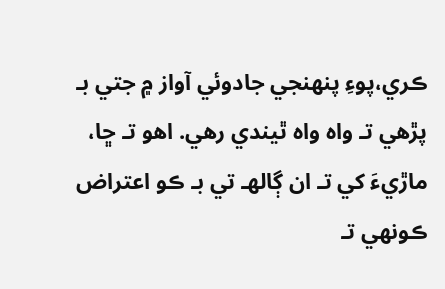ڪري،پوءِ پنهنجي جادوئي آواز ۾ جتي بـ پڙھي تـ واه واه ٿيندي رھي. اھو تـ ڇا، ماڙيءَ کي تـ ان ڳالهـ تي بـ ڪو اعتراض ڪونهي تـ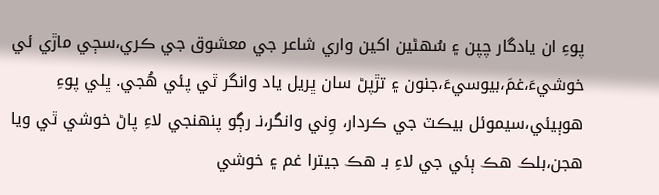پوءِ ان يادگار چپن ۽ سُهڻين اکين واري شاعر جي معشوق جي ڪري،سڄي ماڙي ئي خوشيءَ،غمَ،بيوسيءَ،جنون ۽ تڙپڻ سان ڀريل ياد وانگر ٿي پئي ھُجي. ڀلي پوءِ ھوٻيئي،سيموئل بيڪٽ جي ڪردار، وِني وانگر،نـ رڳو پنهنجي لاءِ پاڻ خوشي ٿي ويا ھجن،بلڪ ھڪ ٻئي جي لاءِ بـ ھڪ جيترا غم ۽ خوشي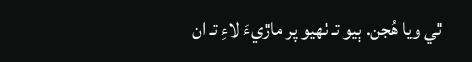ٿي ويا ھُجن. ٻيو تـ ٺهيو پر ماڙيءَ لاءِ تـ ان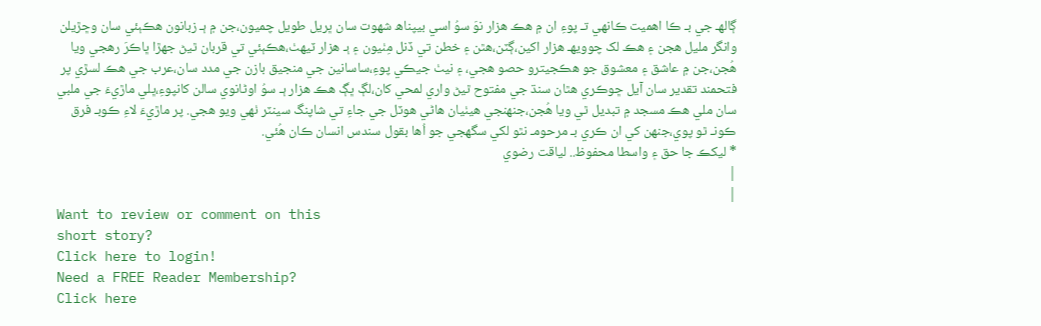ڳالهـ جي بـ ڪا اھميت ڪانهي تـ پوءِ ان ۾ ھڪ ھزار نوَ سوُ اسي بيپناھ شهوت سان ڀريل طويل چميون،جن ۾ ٻـ زبانون ھڪٻئي سان وڇڙيلن وانگر مليل ھجن ۽ ھڪ لک چوويهـ ھزار اکين،ڳٽن،ھٿن ۽ خطن تي ڏنل مِٺيون ۽ ٻـ ھزار ٽيهٺ،ھڪٻئي تي قربان ٿيڻ جهڙا ڀاڪرَ رھجي ويا ھُجن،جن ۾ عاشق ۽ معشوق جو ھڪجيترو حصو هجي، ۽ نيٺ جيڪي پوءِ،ساسانين جي منجيق بازن جي مدد سان،عرب جي ھڪ لسڙي پر فتحمند تقدير سان آيل ڇوڪري ھٿان سنڌ جي مفتوح ٿيڻ واري لمحي کان،لڳ ڀڳ ھڪ ھزار ٻـ سوُ اوڻانوي سالن کانپوءِ،ڀلي ماڙيءَ جي ملبي سان ملي ھڪ مسجد ۾ تبديل ٿي ويا ھُجن،جنهنجي ھيٺيان ھاڻي ھوٽل جي جاءِ تي شاپنگ سينٽر ٺهي ويو ھجي. پر ماڙيءَ لاءِ ڪوبـ فرق ڪونـ ٿو پوي،جنهن کي ان ڪري بـ مرحومـ نٿو لکي سگھجي جو اُھا بقول سندس انسان ڪان ھُئي.
* ليکڪ جا حق ۽ واسطا محفوظ.. لياقت رضوي
|
|
Want to review or comment on this
short story?
Click here to login!
Need a FREE Reader Membership?
Click here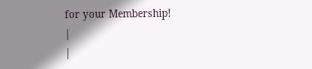for your Membership!
|
|